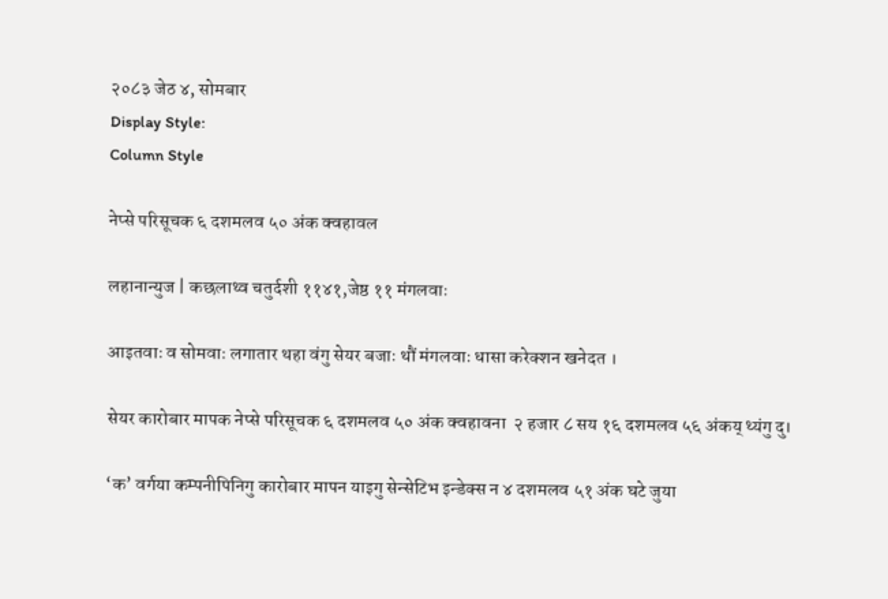२०८३ जेठ ४, सोमबार
Display Style:
Column Style

नेप्से परिसूचक ६ दशमलव ५० अंक क्वहावल

लहानान्युज | कछलाथ्व चतुर्दशी ११४१,जेष्ठ ११ मंगलवाः

आइतवाः व सोमवाः लगातार थहा वंगु सेयर बजाः थौं मंगलवाः धासा करेक्शन खनेदत ।

सेयर कारोबार मापक नेप्से परिसूचक ६ दशमलव ५० अंक क्वहावना  २ हजार ८ सय १६ दशमलव ५६ अंकय् थ्यंगु दु।

‘क’ वर्गया कम्पनीपिनिगु कारोबार मापन याइगु सेन्सेटिभ इन्डेक्स न ४ दशमलव ५१ अंक घटे जुया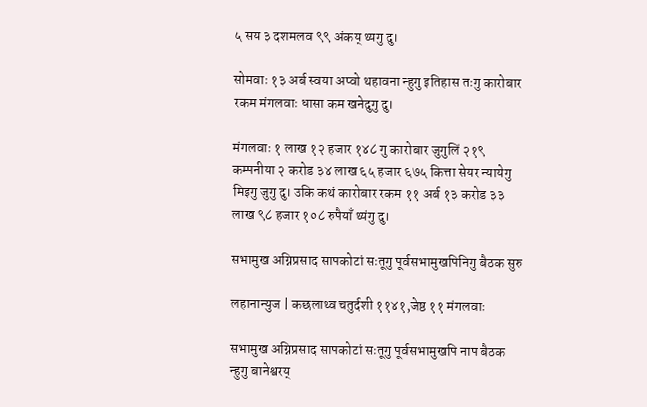५ सय ३ दशमलव ९९ अंकय् थ्यगु दु।

सोमवाः १३ अर्ब स्वया अप्वो थहावना न्हुगु इतिहास तःगु कारोबार रकम मंगलवाः धासा कम खनेदुगु दु।

मंगलवाः १ लाख १२ हजार १४८ गु कारोबार जुगुलिं २१९ कम्पनीया २ करोड ३४ लाख ६५ हजार ६७५ कित्ता सेयर न्यायेगु मिइगु जुगु दु। उकि कथं कारोबार रकम ११ अर्ब १३ करोड ३३ लाख ९८ हजार १०८ रुपैयाँ थ्यंगु दु।

सभामुख अग्निप्रसाद सापकोटां सःतूगु पूर्वसभामुखपिनिगु बैठक सुरु

लहानान्युज | कछलाथ्व चतुर्दशी ११४१,जेष्ठ ११ मंगलवाः

सभामुख अग्निप्रसाद सापकोटां सःतूगु पूर्वसभामुखपि नाप बैठक न्हुगु बानेश्वरय्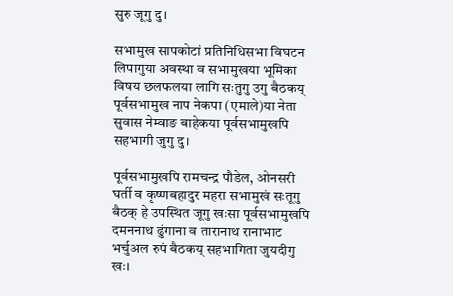सुरु जूगु दु।

सभामुख सापकोटां प्रतिनिधिसभा विघटन लिपागुया अवस्था व सभामुखया भूमिका विषय छलफलया लागि सःतुगु उगु बैठकय् पूर्वसभामुख नाप नेकपा (एमाले)या नेता सुवास नेम्वाङ बाहेकया पूर्वसभामुखपि सहभागी जुगु दु।

पूर्वसभामुखपि रामचन्द्र पौडेल, ओनसरी घर्ती व कृष्णबहादुर महरा सभामुखं सःतूगु बैठक् हे उपस्थित जूगु खःसा पूर्वसभामुखपि दमननाथ ढुंगाना व तारानाथ रानाभाट भर्चुअल रुपं बैठकय् सहभागिता जुयदीगु खः।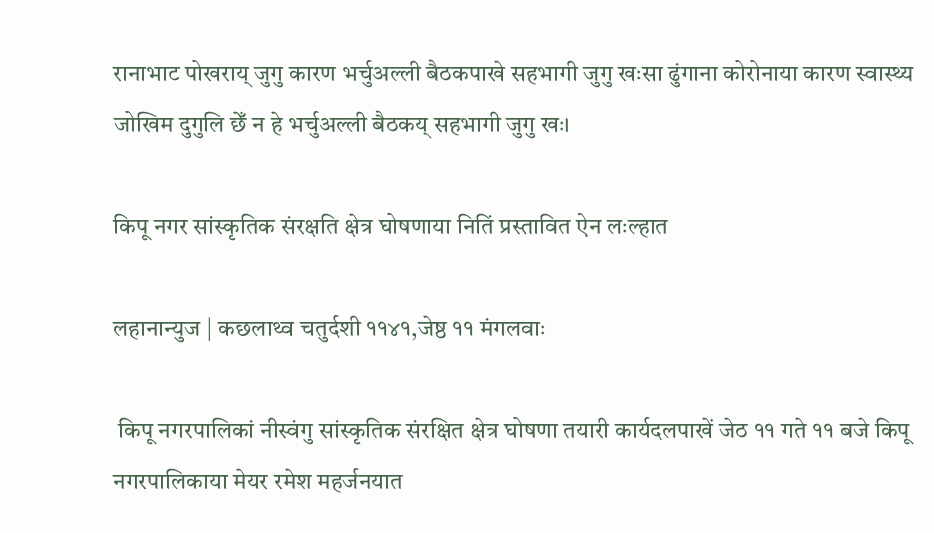रानाभाट पोखराय् जुगु कारण भर्चुअल्ली बैठकपाखे सहभागी जुगु खःसा ढुंगाना कोरोनाया कारण स्वास्थ्य जोखिम दुगुलि छेँ न हे भर्चुअल्ली बैठकय् सहभागी जुगु खः।

किपू नगर सांस्कृतिक संरक्षति क्षेत्र घोषणाया नितिं प्रस्तावित ऐन लःल्हात

लहानान्युज | कछलाथ्व चतुर्दशी ११४१,जेष्ठ ११ मंगलवाः

 किपू नगरपालिकां नीस्वंगु सांस्कृतिक संरक्षित क्षेत्र घोषणा तयारी कार्यदलपाखें जेठ ११ गते ११ बजे किपू नगरपालिकाया मेयर रमेश महर्जनयात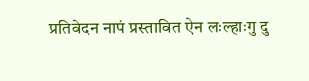प्रतिवेदन नापं प्रस्तावित ऐन लःल्हाःगु दु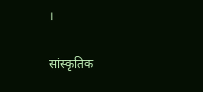।

सांस्कृतिक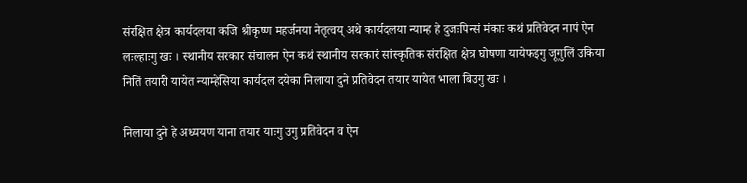संरक्षित क्षेत्र कार्यदलया कजि श्रीकृष्ण महर्जनया नेतृत्वय् अथे कार्यदलया न्याम्ह हे दुजःपिन्सं मंकाः कथं प्रतिवेदन नापं ऐन लःल्हाःगु खः । स्थानीय सरकार संचालन ऐन कथं स्थानीय सरकारं सांस्कृतिक संरक्षित क्षेत्र घोषणा यायेफइगु जूगुलिं उकिया नितिं तयारी यायेत न्याम्हेसिया कार्यदल दयेका निलाया दुने प्रतिवेदन तयार यायेत भाला बिउगु खः ।

निलाया दुने हे अध्ययण याना तयार याःगु उगु प्रतिवेदन व ऐन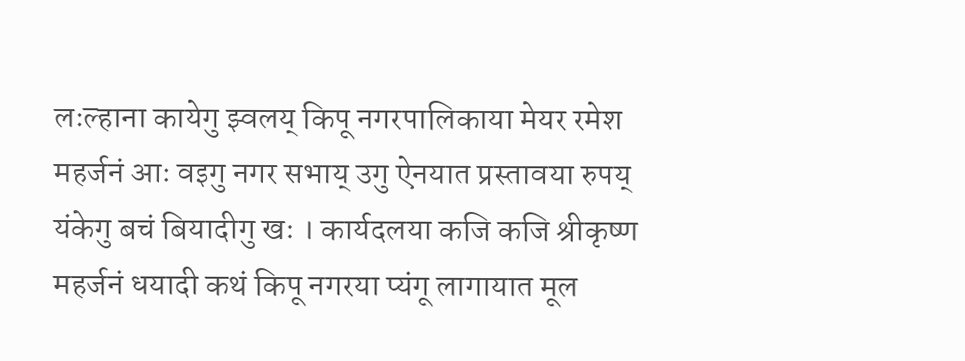लःल्हाना कायेगु झ्वलय् किपू नगरपालिकाया मेयर रमेश महर्जनं आः वइगु नगर सभाय् उगु ऐनयात प्रस्तावया रुपय् यंकेगु बचं बियादीगु खः । कार्यदलया कजि कजि श्रीकृष्ण महर्जनं धयादी कथं किपू नगरया प्यंगू लागायात मूल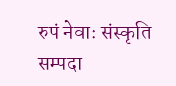रुपं नेवाः संस्कृति सम्पदा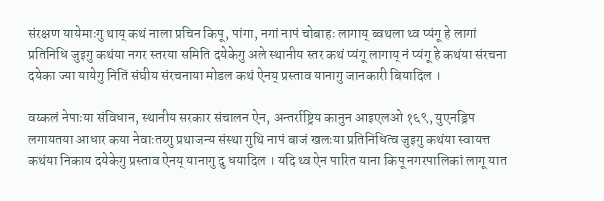संरक्षण यायेमाःगु थाय् कथं नाला प्रचिन किपू, पांगा, नगां नापं चोबाहः लागाय् ब्वथला थ्व प्यंगू हे लागां प्रतिनिधि जुइगु कथंया नगर स्तरया समिति दयेकेगु अले स्थानीय स्तर कथं प्यंगू लागाय् नं प्यंगू हे कथंया संरचना दयेका ज्या यायेगु नितिं संघीय संरचनाया मोडल कथं ऐनय् प्रस्ताव यानागु जानकारी बियादिल ।

वय्कलं नेपाःया संविधान, स्थानीय सरकार संचालन ऐन, अन्तर्राष्ट्रिय कानुन आइएलओ १६९, युएनड्रिप लगायतया आधार कया नेवाःतय्गु प्रथाजन्य संस्था गुथि नापं बाजं खलःया प्रतिनिधित्व जुइगु कथंया स्वायत्त कथंया निकाय दयेकेगु प्रस्ताव ऐनय् यानागु दु धयादिल । यदि थ्व ऐन पारित याना किपू नगरपालिकां लागू यात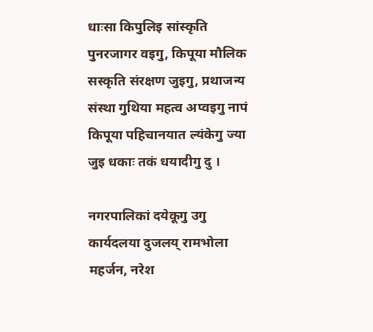धाःसा किपुलिइ सांस्कृति पुनरजागर वइगु, किपूया मौलिक सस्कृति संरक्षण जुइगु, प्रथाजन्य संस्था गुथिया महत्व अप्वइगु नापं किपूया पहिचानयात ल्यंकेगु ज्या जुइ धकाः तकं धयादीगु दु ।

नगरपालिकां दयेकूगु उगु कार्यदलया दुजलय् रामभोला महर्जन, नरेश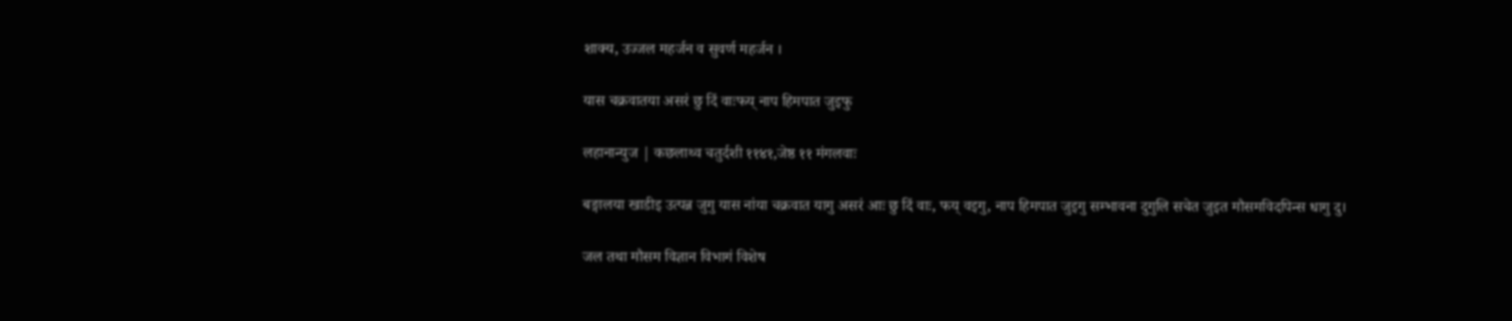शाक्य, उज्जल महर्जन व सुवर्ण महर्जन ।

यास चक्रवातया असरं छु दिं वाःफय् नाप हिमपात जुइफु

लहानान्युज | कछलाथ्व चतुर्दशी ११४१,जेष्ठ ११ मंगलवाः

बङ्गालया खाडीइ उत्पन्न जुगु यास नांया चक्रवात यागु असरं आः छु दिं वाः, फय् वइगु, नाप हिमपात जुइगु सम्भावना दुगुलि सचेत जुइत मौसमविदपिन्स धागु दु।

जल तथा मौसम विज्ञान विभागं विशेष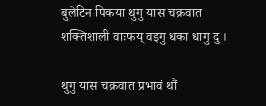बुलेटिन पिकया थुगु यास चक्रवात शक्तिशाली वाःफय् वइगु धका धागु दु ।

थुगु यास चक्रवात प्रभावं थौं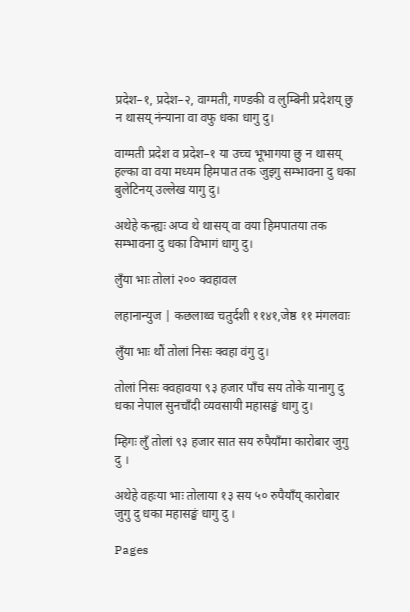प्रदेश–१, प्रदेश–२, वाग्मती, गण्डकी व लुम्बिनी प्रदेशय् छु न थासय् नंन्याना वा वफु धका धागु दु।

वाग्मती प्रदेश व प्रदेश–१ या उच्च भूभागया छु न थासय् हल्का वा वया मध्यम हिमपात तक जुइगु सम्भावना दु धका बुलेटिनय् उल्लेख यागु दु।

अथेहे कन्ह्यः अप्व थे थासय् वा वया हिमपातया तक सम्भावना दु धका विभागं धागु दु।

लुँया भाः तोलां २०० क्वहावल

लहानान्युज | कछलाथ्व चतुर्दशी ११४१,जेष्ठ ११ मंगलवाः

लुँया भाः थौं तोलां निसः क्वहा वंगु दु।

तोलां निसः क्वहावया ९३ हजार पाँच सय तोके यानागु दु धका नेपाल सुनचाँदी व्यवसायी महासङ्घं धागु दु।

म्हिगः लुँ तोलां ९३ हजार सात सय रुपैयाँमा कारोबार जुगु दु ।

अथेहे वहःया भाः तोलाया १३ सय ५० रुपैयाँय् कारोबार जुगु दु धका महासङ्घं धागु दु ।

Pages